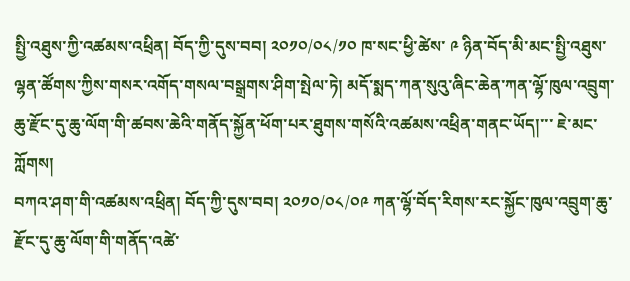སྤྱི་འཐུས་ཀྱི་འཚམས་འཕྲིན། བོད་ཀྱི་དུས་བབ། ༢༠༡༠/༠༨/༡༠ ཁ་སང་ཕྱི་ཚེས་ ༩ ཉིན་བོད་མི་མང་སྤྱི་འཐུས་ལྷན་ཚོགས་ཀྱིས་གསར་འགོད་གསལ་བསྒྲགས་ཤིག་སྤེལ་ཏེ། མདོ་སྨད་ཀན་སུའུ་ཞིང་ཆེན་ཀན་ལྷོ་ཁུལ་འབྲུག་ཆུ་རྫོང་དུ་ཆུ་ལོག་གི་ཚབས་ཆེའི་གནོད་སྐྱོན་ཕོག་པར་ཐུགས་གསོའི་འཚམས་འཕྲིན་གནང་ཡོད།་་་ ཇེ་མང་ཀློགས།
བཀའ་ཤག་གི་འཚམས་འཕྲིན། བོད་ཀྱི་དུས་བབ། ༢༠༡༠/༠༨/༠༩ ཀན་ལྷོ་བོད་རིགས་རང་སྐྱོང་ཁུལ་འབྲུག་ཆུ་རྫོང་དུ་ཆུ་ལོག་གི་གནོད་འཚེ་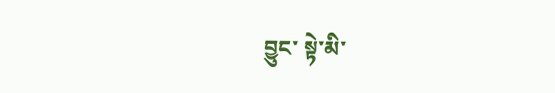བྱུང་ སྟེ་མི་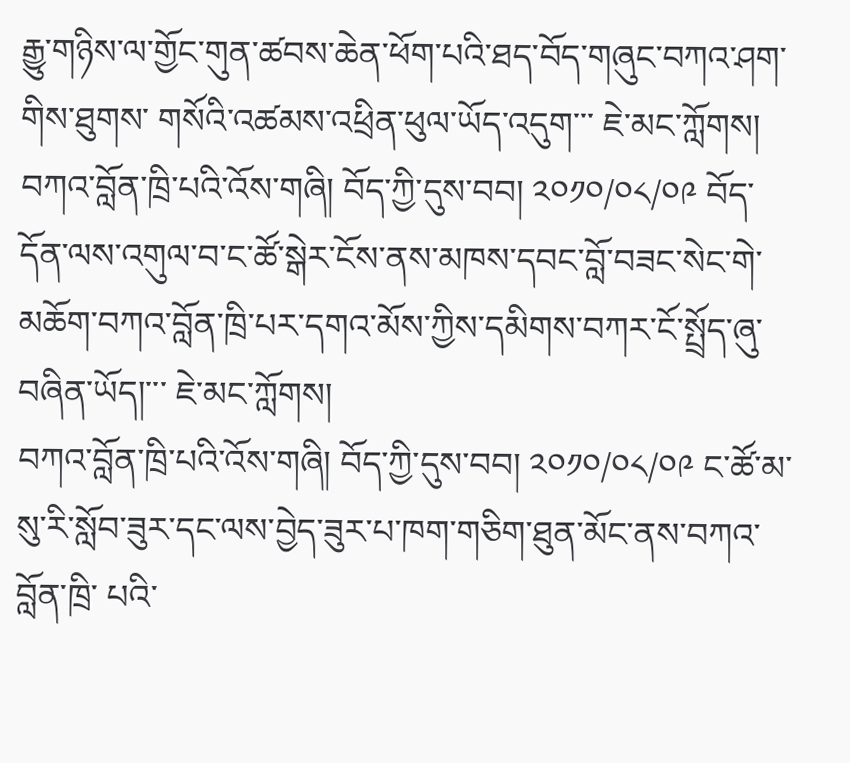རྒྱུ་གཉིས་ལ་གྱོང་གུན་ཚབས་ཆེན་ཕོག་པའི་ཐད་བོད་གཞུང་བཀའ་ཤག་གིས་ཐུགས་ གསོའི་འཚམས་འཕྲིན་ཕུལ་ཡོད་འདུག་་་ ཇེ་མང་ཀློགས།
བཀའ་བློན་ཁྲི་པའི་འོས་གཞི། བོད་ཀྱི་དུས་བབ། ༢༠༡༠/༠༨/༠༩ བོད་དོན་ལས་འགུལ་བ་ང་ཚོ་སྒེར་ངོས་ནས་མཁས་དབང་བློ་བཟང་སེང་གེ་མཆོག་བཀའ་བློན་ཁྲི་པར་དགའ་མོས་ཀྱིས་དམིགས་བཀར་ངོ་སྤྲོད་ཞུ་བཞིན་ཡོད།་་་ ཇེ་མང་ཀློགས།
བཀའ་བློན་ཁྲི་པའི་འོས་གཞི། བོད་ཀྱི་དུས་བབ། ༢༠༡༠/༠༨/༠༩ ང་ཚོ་མ་སུ་རི་སློབ་ཟུར་དང་ལས་བྱེད་ཟུར་པ་ཁག་གཅིག་ཐུན་མོང་ནས་བཀའ་བློན་ཁྲི་ པའི་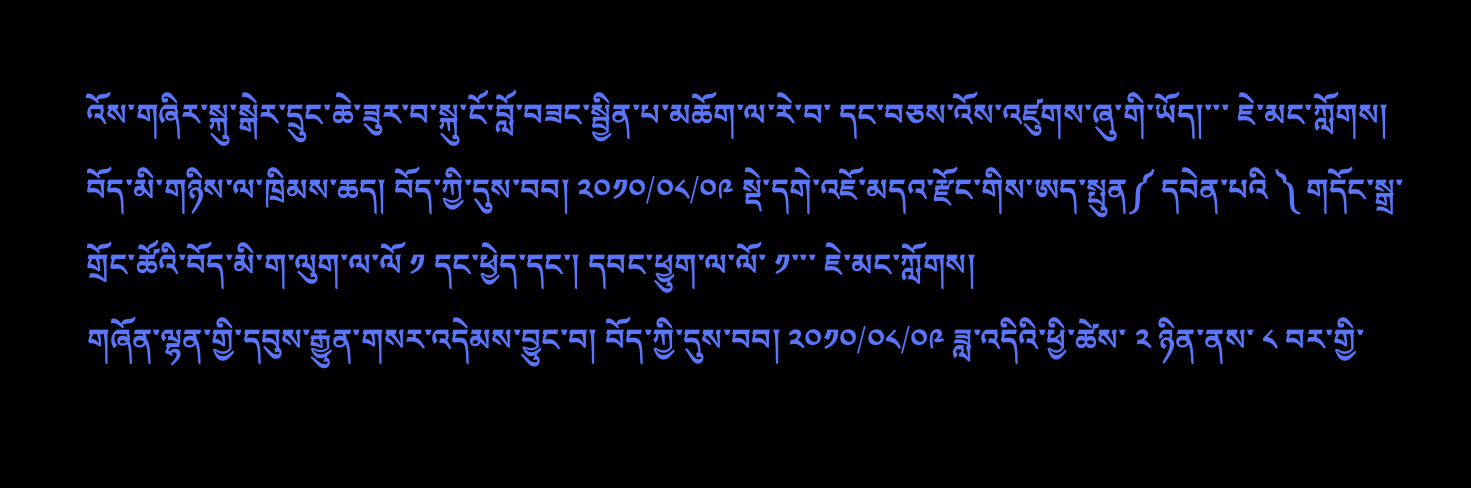འོས་གཞིར་སྐུ་སྒེར་དྲུང་ཆེ་ཟུར་བ་སྐུ་ངོ་བློ་བཟང་སྦྱིན་པ་མཆོག་ལ་རེ་བ་ དང་བཅས་འོས་འཛུགས་ཞུ་གི་ཡོད།་་་ ཇེ་མང་ཀློགས།
བོད་མི་གཉིས་ལ་ཁྲིམས་ཆད། བོད་ཀྱི་དུས་བབ། ༢༠༡༠/༠༨/༠༩ སྡེ་དགེ་འཇོ་མདའ་རྫོང་གིས་ཨད་སྤུན༼ དབེན་པའི ༽ གདོང་སྒྲ་གྲོང་ཚོའི་བོད་མི་ག་ལུག་ལ་ལོ ༡ དང་ཕྱེད་དང་། དབང་ཕྱུག་ལ་ལོ་ ༡་་་ ཇེ་མང་ཀློགས།
གཞོན་ལྷན་གྱི་དབུས་རྒྱུན་གསར་འདེམས་བྱུང་བ། བོད་ཀྱི་དུས་བབ། ༢༠༡༠/༠༨/༠༩ ཟླ་འདིའི་ཕྱི་ཚེས་ ༢ ཉིན་ནས་ ༨ བར་གྱི་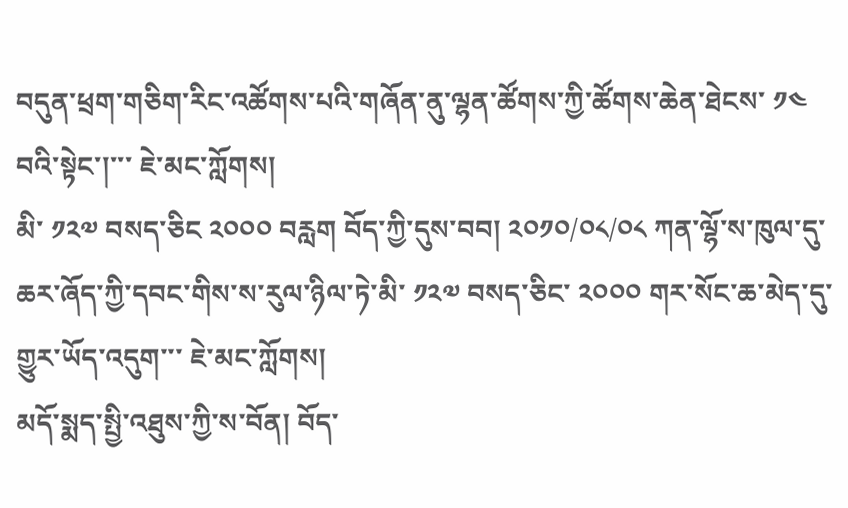བདུན་ཕྲག་གཅིག་རིང་འཚོགས་པའི་གཞོན་ནུ་ལྷན་ཚོགས་ཀྱི་ཚོགས་ཆེན་ཐེངས་ ༡༤ བའི་སྟེང་།་་་ ཇེ་མང་ཀློགས།
མི་ ༡༢༧ བསད་ཅིང ༢༠༠༠ བརླག བོད་ཀྱི་དུས་བབ། ༢༠༡༠/༠༨/༠༨ ཀན་ལྷོ་ས་ཁུལ་དུ་ཆར་ཞོད་ཀྱི་དབང་གིས་ས་རུལ་ཉིལ་ཏེ་མི་ ༡༢༧ བསད་ཅིང་ ༢༠༠༠ གར་སོང་ཆ་མེད་དུ་གྱུར་ཡོད་འདུག་་་ ཇེ་མང་ཀློགས།
མདོ་སྨད་སྤྱི་འཐུས་ཀྱི་ས་བོན། བོད་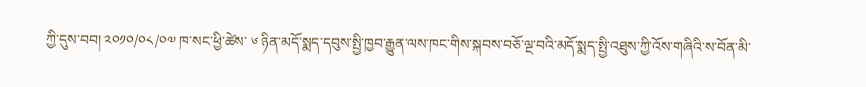ཀྱི་དུས་བབ། ༢༠༡༠/༠༨/༠༧ ཁ་སང་ཕྱི་ཚེས་ ༦ ཉིན་མདོ་སྨད་དབུས་སྤྱི་ཁྱབ་རྒྱུན་ལས་ཁང་གིས་སྐབས་བཅོ་ལྔ་བའི་མདོ་སྨད་སྤྱི་འཐུས་ཀྱི་འོས་གཞིའི་ས་བོན་མི་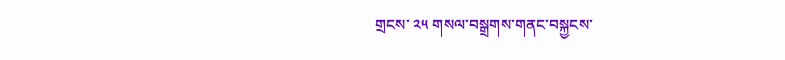གྲངས་ ༢༥ གསལ་བསྒྲགས་གནང་བསྐྱངས་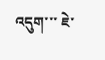འདུག་་་ ཇེ་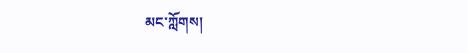མང་ཀློགས།